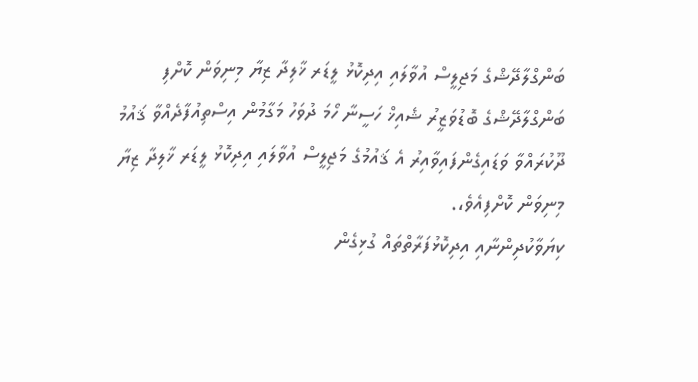ބަންގްލާދޭޝްގެ މަޖިލީސް އުވާލައި އިދިކޮޅު ލީޑަރ ޚާލިދާ ޒިޔާ މިނިވަން ކޮށްފި
ބަންގްލާދޭޝްގެ ބޮޑުވަޒީރު ޝެއިޚް ހަސީނާ ހޯމަ ދުވަހު މަގާމުން އިސްތިއުފާދެއްވާ ޤައުމު ދޫކުރައްވާ ވަޑައިގެންފައިވާއިރު އެ ޤައުމުގެ މަޖިލީސް އުވާލައި އިދިކޮޅު ލީޑަރ ޚާލިދާ ޒިޔާ މިނިވަން ކޮށްފިއެވެ،.
ކިޔަވާކުދިންނާއި އިދިކޮޅުފަރާތްތައް ގުޅިގެން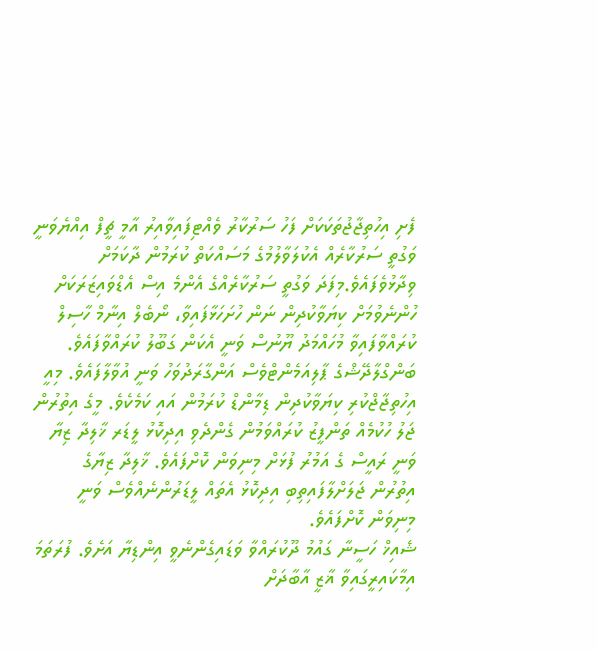ފެށި އިހުތިޖާޖުތަކަކަށް ފަހު ސަރުކާރު ވެއްޓިފައިވާއިރު އާމީ ޗީފް އިއްޔެވަނީ ވަގުތީ ސަރުކާރެއް އެކުލަވާލުމުގެ މަސައްކަތް ކުރަމުން ދާކަމަށް ވިދާޅުވެފައެވެ.މިފަދަ ވަގުތީ ސަރުކާރެއްގެ އެންމެ އިސް އެޑްވައިޒަރަކަށް ހުންނެވުމަށް ކިޔަވާކުދިން ނަން ހުށަހަޅާފައިވާ، ނޯބެލް އިނާމް ހާސިލް ކުރައްވާފައިވާ މުހައްމަދު ޔޫނުސް ވަނީ އެކަން ގަބޫލު ކުރައްވާފައެވެ.
ބަންގްލާދޭޝްގެ ޕާލިއަމެންޓްވެސް އަންގާރަދުވަހު ވަނީ އުވާލާފައެވެ. މިއީ އިހުތިޖާޖްކުރި ކިޔަވާކުދިން ޑިމާންޑް ކުރަމުން އައި ކަމެކެވެ. މީގެ އިތުރުން ޖަލު ހުކުމެއް ތަންފީޒު ކުރައްވަމުން ގެންދެވި އިދިކޮޅު ލީޑަރ ޚާލިދާ ޒިޔާ ވަނީ ރައީސް ގެ އަމުރު ފުޅަށް މިނިވަން ކޮށްފައެވެ. ޚާލިދާ ޒިޔާގެ އިތުރުން ޖަލަށްލާފައިތިބި އިދިކޮޅު އެތައް ލީޑަރުންނެއްވެސް ވަނީ މިނިވަން ކޮށްފައެވެ.
ޝެއިޚް ހަސީނާ ގައުމު ދޫކުރައްވާ ވަޑައިގެންނެވީ އިންޑިޔާ އަށެވެ. ފުރަތަމަ އިމާކައިރީގައިވާ ޣާޒީ އާބާދަށް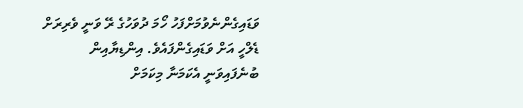ވަޑައިގެންނެވުމަށްފަހު ހޯމަ ދުވަހުގެ ރޭ ވަނީ ވެރިރަށް ޑެލްހީ އަށް ވަޑައިގެންފައެވެ. އިންޑިޔާއިން ބުނެފައިވަނީ އެކަމަނާ މިކަމަށް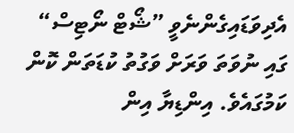އެދިވަޑައިގެންނެވީ ”ޝޯޓް ނޯޓިސް“ ގައި ނުވަތަ ވަރަށް ވަގުތު ކުޑަތަން ކޮން ކަމުގައެވެ. އިންޑިޔާ އިން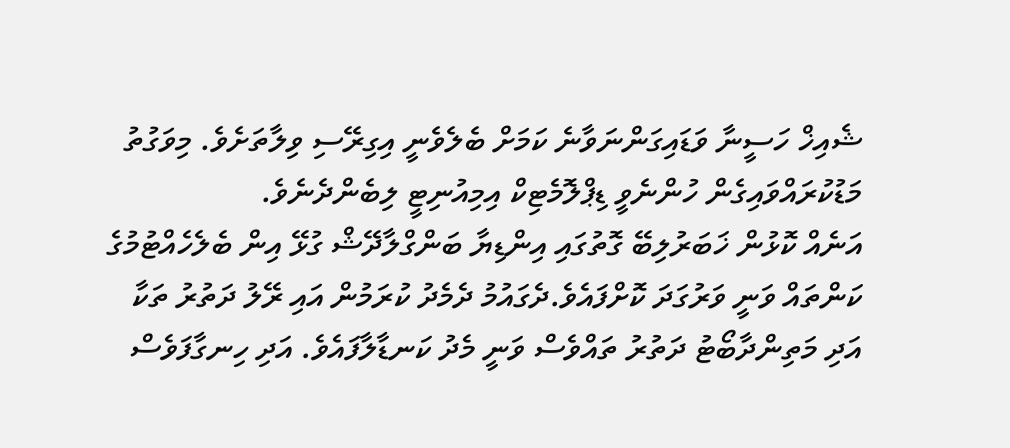ޝެއިޚް ހަސީނާ ވަޑައިގަންނަވާނެ ކަމަށް ބެލެވެނީ އިގިރޭސި ވިލާތަށެވެ. މިވަގުތު މަޑުކުރައްވައިގެން ހުންނެވީ ޑިޕްލޮމެޓިކް އިމިއުނިޓީ ލިބެންދެނެވެ.
އަނެއް ކޮޅުން ޚަބަރުލިބޭ ގޮތުގައި އިންޑިޔާ ބަންގްލާދޭޝް ގުޅޭ އިން ބެލެހެއްޓުމުގެ ކަންތައް ވަނީ ވަރުގަދަ ކޮށްފައެވެ.ދެގައުމު ދެމެދު ކުރަމުން އައި ރޭލު ދަތުރު ތަކާ އަދި މަތިންދާބޯޓު ދަތުރު ތައްވެސް ވަނީ މެދު ކަނޑާލާފައެވެ. އަދި ހިނގާފަވެސް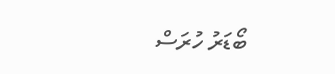ބޯޑަރު ހުރަސް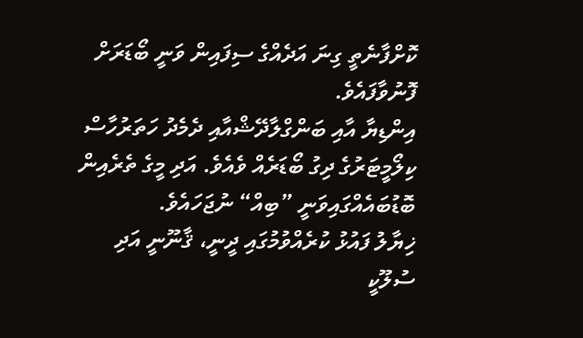ކޮށްފާނެތީ ގިނަ އަދެއްގެ ސިފައިން ވަނީ ބޯޑަރަށް ފޮނުވާފައެވެ.
އިންޑިޔާ އާއި ބަންގްލާދޭޝްއާއި ދެމެދު ހަތަރުހާސް ކިލޯމީޓަރުގެ ދިގު ބޯޑަރެއް ވެއެވެ. އަދި މީގެ ތެރެއިން ބޮޑުބައެއްގައިވަނީ ”ބިއް“ ނުޖަހައެވެ.
ޚިޔާލު ފައުޅު ކުރެއްވުމުގައި ދީނީ، ޤާނޫނީ އަދި ސުލޫކީ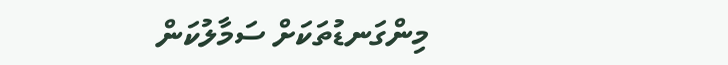މިންގަނޑުތަކަށް ސަމާލުކަން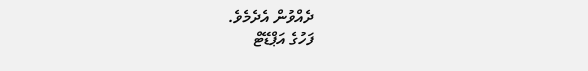ދެއްވުން އެދެމެވެ.
ފަހުގެ އަޕްޑޭޓް